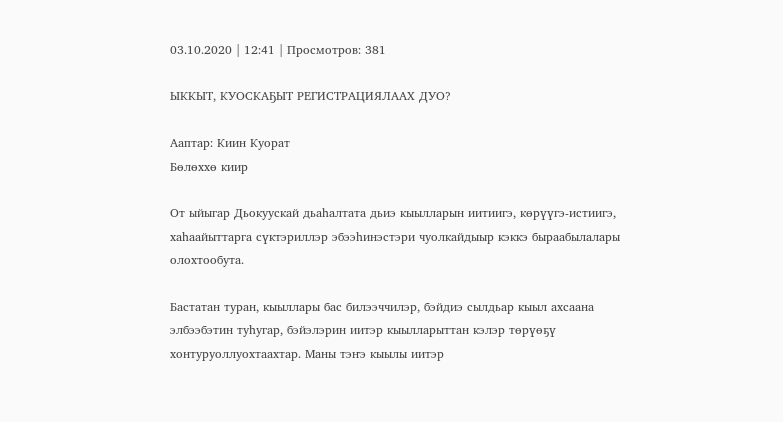03.10.2020 | 12:41 | Просмотров: 381

ЫККЫТ, КУОСКАҔЫТ РЕГИСТРАЦИЯЛААХ ДУО?

Ааптар: Киин Куорат
Бөлөххө киир

От ыйыгар Дьокуускай дьаһалтата дьиэ кыылларын иитиигэ, көрүүгэ-истиигэ, хаһаайыттарга сүктэриллэр эбээһинэстэри чуолкайдыыр кэккэ быраабылалары олохтообута.

Бастатан туран, кыыллары бас билээччилэр, бэйдиэ сылдьар кыыл ахсаана элбээбэтин туһугар, бэйэлэрин иитэр кыылларыттан кэлэр төрүөҕү хонтуруоллуохтаахтар. Маны тэҥэ кыылы иитэр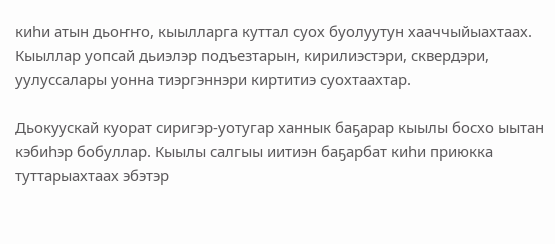киһи атын дьоҥҥо, кыылларга куттал суох буолуутун хааччыйыахтаах. Кыыллар уопсай дьиэлэр подъезтарын, кирилиэстэри, сквердэри, уулуссалары уонна тиэргэннэри киртитиэ суохтаахтар.

Дьокуускай куорат сиригэр-уотугар ханнык баҕарар кыылы босхо ыытан кэбиһэр бобуллар. Кыылы салгыы иитиэн баҕарбат киһи приюкка туттарыахтаах эбэтэр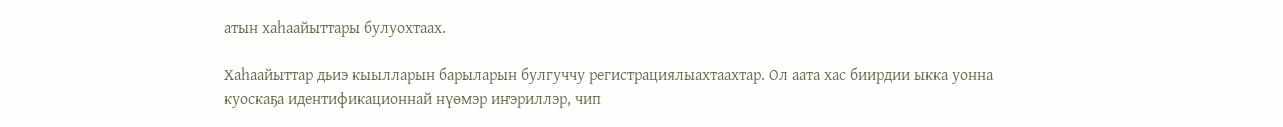атын хаһаайыттары булуохтаах.

Хаһаайыттар дьиэ кыылларын барыларын булгуччу регистрациялыахтаахтар. Ол аата хас биирдии ыкка уонна  куоскаҕа идентификационнай нүөмэр иҥэриллэр, чип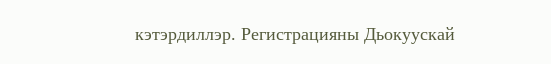кэтэрдиллэр. Регистрацияны Дьокуускай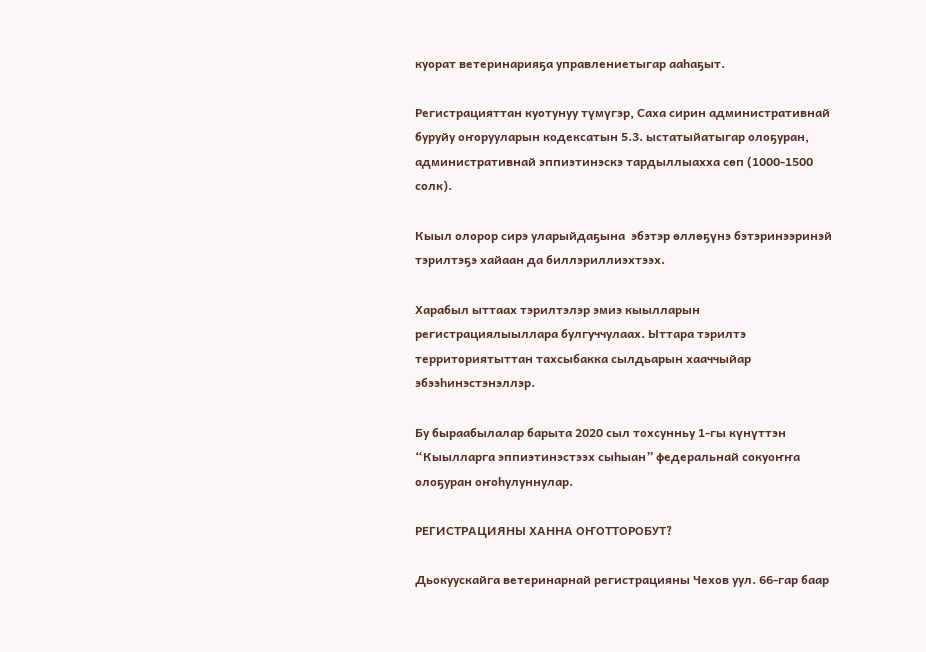куорат ветеринарияҕа управлениетыгар ааһаҕыт.

Регистрацияттан куотунуу түмүгэр, Саха сирин административнай буруйу оҥорууларын кодексатын 5.3. ыстатыйатыгар олоҕуран, административнай эппиэтинэскэ тардыллыахха сөп (1000-1500 солк).

Кыыл олорор сирэ уларыйдаҕына  эбэтэр өллөҕүнэ бэтэринээринэй тэрилтэҕэ хайаан да биллэриллиэхтээх.

Харабыл ыттаах тэрилтэлэр эмиэ кыылларын регистрациялыыллара булгуччулаах. Ыттара тэрилтэ территориятыттан тахсыбакка сылдьарын хааччыйар эбээһинэстэнэллэр.

Бу быраабылалар барыта 2020 сыл тохсунньу 1-гы күнүттэн “Кыылларга эппиэтинэстээх сыһыан” федеральнай сокуоҥҥа олоҕуран оҥоһулуннулар.

РЕГИСТРАЦИЯНЫ ХАННА ОҤОТТОРОБУТ?

Дьокуускайга ветеринарнай регистрацияны Чехов уул. 66-гар баар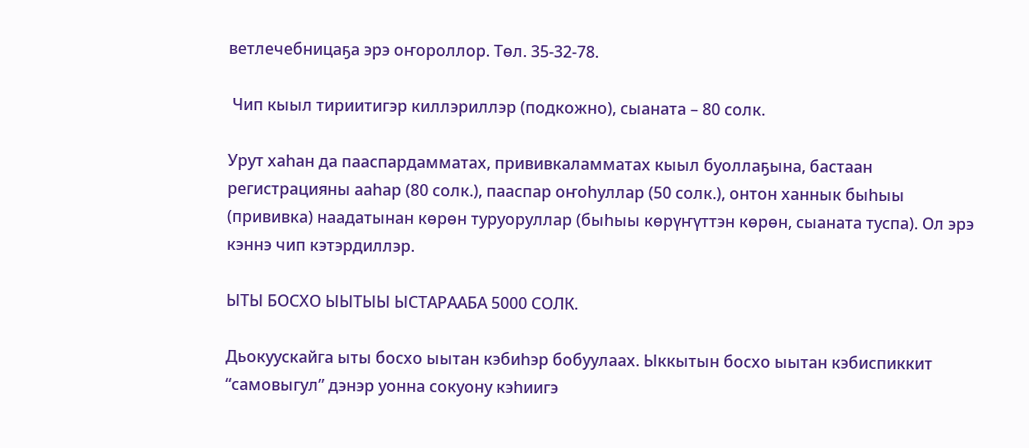ветлечебницаҕа эрэ оҥороллор. Төл. 35-32-78.

 Чип кыыл тириитигэр киллэриллэр (подкожно), сыаната – 80 солк.

Урут хаһан да пааспардамматах, прививкаламматах кыыл буоллаҕына, бастаан регистрацияны ааһар (80 солк.), пааспар оҥоһуллар (50 солк.), онтон ханнык быһыы (прививка) наадатынан көрөн туруоруллар (быһыы көрүҥүттэн көрөн, сыаната туспа). Ол эрэ кэннэ чип кэтэрдиллэр.

ЫТЫ БОСХО ЫЫТЫЫ ЫСТАРААБА 5000 СОЛК.

Дьокуускайга ыты босхо ыытан кэбиһэр бобуулаах. Ыккытын босхо ыытан кэбиспиккит “самовыгул” дэнэр уонна сокуону кэһиигэ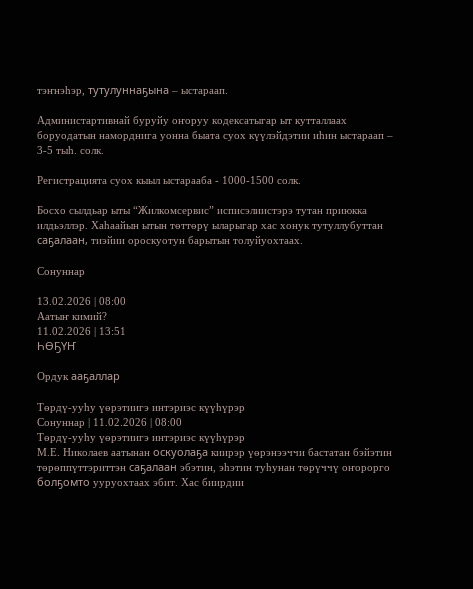тэҥнэһэр, тутулуннаҕына – ыстараап.

Администартивнай буруйу оҥоруу кодексатыгар ыт кутталлаах боруодатын наморднига уонна быата суох күүлэйдэтии иһин ыстараап – 3-5 тыһ. солк.

Регистрацията суох кыыл ыстарааба - 1000-1500 солк.

Босхо сылдьар ыты “Жилкомсервис” исписэлиистэрэ тутан приюкка илдьэллэр. Хаһаайын ытын төттөрү ыларыгар хас хонук тутуллубуттан саҕалаан, тиэйии ороскуотун барытын толуйуохтаах.

Сонуннар

13.02.2026 | 08:00
Аатыҥ кимий?
11.02.2026 | 13:51
ҺӨҔҮҤ

Ордук ааҕаллар

Төрдү-ууһу үөрэтиигэ интэриэс күүһүрэр
Сонуннар | 11.02.2026 | 08:00
Төрдү-ууһу үөрэтиигэ интэриэс күүһүрэр
М.Е. Николаев аатынан оскуолаҕа киирэр үөрэнээччи бастатан бэйэтин төрөппүттэриттэн саҕалаан эбэтин, эһэтин туһунан төрүччү оҥорорго болҕомто ууруохтаах эбит. Хас биирдии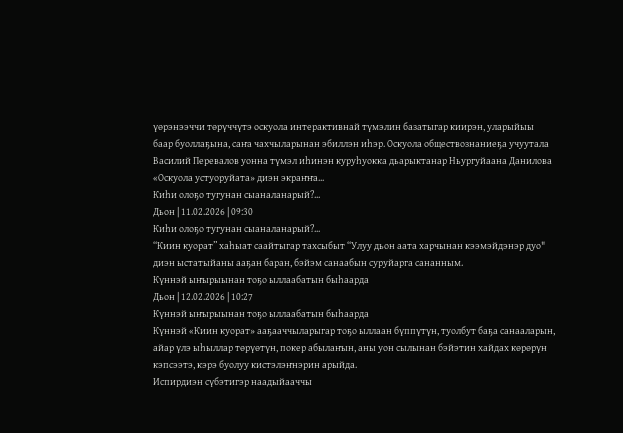үөрэнээччи төрүччүтэ оскуола интерактивнай түмэлин базатыгар киирэн, уларыйыы баар буоллаҕына, саҥа чахчыларынан эбиллэн иһэр. Оскуола обществознаниеҕа учуутала Василий Перевалов уонна түмэл иһинэн куруһуокка дьарыктанар Ньургуйаана Данилова «Оскуола устуоруйата» диэн экраҥҥа...
Киһи олоҕо тугунан сыаналанарый?...
Дьон | 11.02.2026 | 09:30
Киһи олоҕо тугунан сыаналанарый?...
“Киин куорат” хаһыат саайтыгар тахсыбыт “Улуу дьон аата харчынан кээмэйдэнэр дуо" диэн ыстатыйаны ааҕан баран, бэйэм санаабын суруйарга сананным.
Күннэй ыҥырыынан тоҕо ыллаабатын быһаарда
Дьон | 12.02.2026 | 10:27
Күннэй ыҥырыынан тоҕо ыллаабатын быһаарда
Күннэй «Киин куорат» ааҕааччыларыгар тоҕо ыллаан бүппүтүн, туолбут баҕа санааларын, айар үлэ ыһыллар төрүөтүн, покер абылаҥын, аны уон сылынан бэйэтин хайдах көрөрүн кэпсээтэ, кэрэ буолуу кистэлэҥнэрин арыйда.
Испирдиэн сүбэтигэр наадыйааччы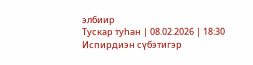элбиир
Тускар туһан | 08.02.2026 | 18:30
Испирдиэн сүбэтигэр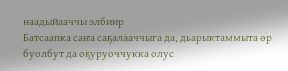наадыйааччы элбиир
Батсаапка саҥа саҕалааччыга да, дьарыктаммыта өр буолбут да оҕуруоччукка олус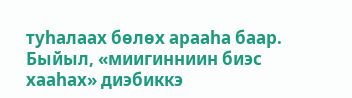туһалаах бөлөх арааһа баар. Быйыл, «миигинниин биэс хааһах» диэбиккэ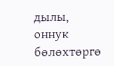дылы, оннук бөлөхтөргө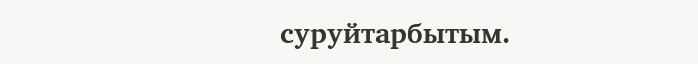суруйтарбытым.